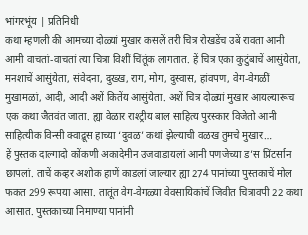भांगरभूंय | प्रतिनिधी
कथा म्हणली की आमच्या दोळ्यां मुखार कसलें तरी चित्र रोखडेंच उबें रावता आनी आमी वाचतां-वाचतां त्या चित्रा विशीं चिंतूंक लागतात. हें चित्र एका कुटुंबाचें आसुंयेता, मनशाचें आसुंयेता, संवेदना, दुख्ख, राग, मोग, दुस्वास, हांवपण, वेग-वेगळीं मुखामळां, आदी, आदी अशें कितेंय आसुंयेता. अशें चित्र दोळ्यां मुखार आयल्यारूच एक कथा जैतवंत जाता. ह्या वेळार राश्ट्रीय बाल साहित्य पुरस्कार विजेतो आनी साहित्यीक विन्सी क्वाद्रूस हाच्या ‘दुवळ’ कथां झेल्याची वळख तुमचे मुखार…
हें पुस्तक दाल्गादो कोंकणी अकादेमीन उजवाडायलां आनी पणजेच्या ड’स प्रिंटर्सान छापलां. ताचें कव्हर अशोक हाणें काडलां जाल्यार ह्या 274 पानांच्या पुस्तकाचें मोल फकत 299 रूपया आसा. तातूंत वेग-वेगळ्या वेवसायिकांचें जिवीत चित्रावपी 22 कथा आसात. पुस्तकाच्या निमाण्या पानांनी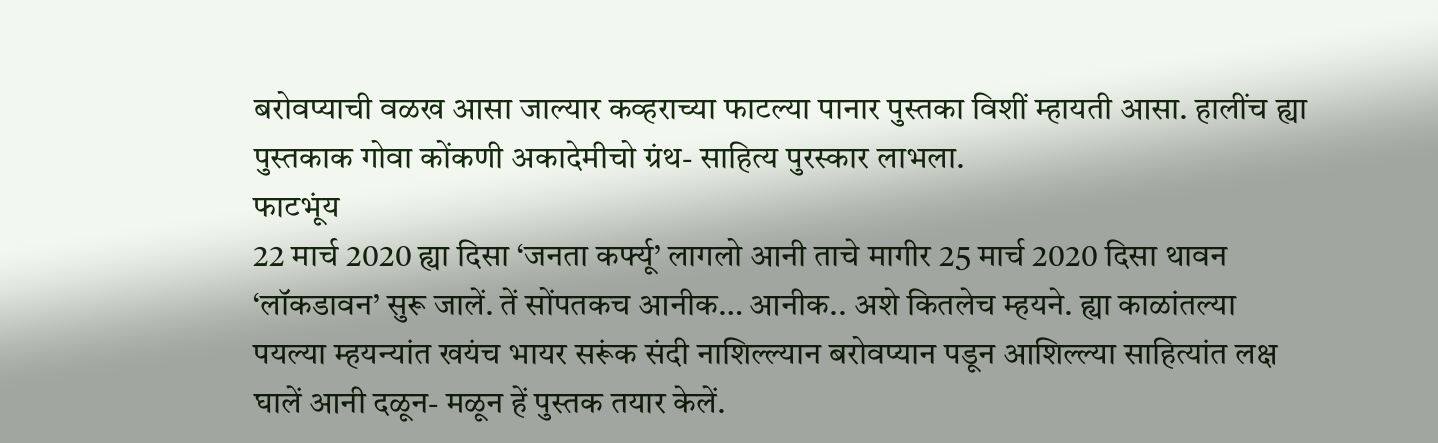बरोवप्याची वळख आसा जाल्यार कव्हराच्या फाटल्या पानार पुस्तका विशीं म्हायती आसा. हालींच ह्या पुस्तकाक गोवा कोंकणी अकादेमीचो ग्रंथ- साहित्य पुरस्कार लाभला.
फाटभूंय
22 मार्च 2020 ह्या दिसा ‘जनता कर्फ्यू’ लागलो आनी ताचे मागीर 25 मार्च 2020 दिसा थावन ‘लॉकडावन’ सुरू जालें. तें सोंपतकच आनीक… आनीक.. अशे कितलेच म्हयने. ह्या काळांतल्या पयल्या म्हयन्यांत खयंच भायर सरूंक संदी नाशिल्ल्यान बरोवप्यान पडून आशिल्ल्या साहित्यांत लक्ष घालें आनी दळून- मळून हें पुस्तक तयार केलें.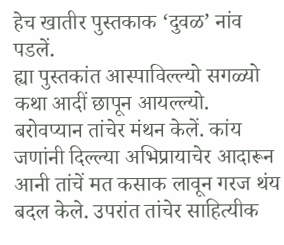हेच खातीर पुस्तकाक ‘दुवळ’ नांव पडलें.
ह्या पुस्तकांत आस्पाविल्ल्यो सगळ्यो कथा आदीं छापून आयल्ल्यो. बरोवप्यान तांचेर मंथन केलें. कांय जणांनी दिल्ल्या अभिप्रायाचेर आदारून आनी तांचें मत कसाक लावून गरज थंय बदल केले. उपरांत तांचेर साहित्यीक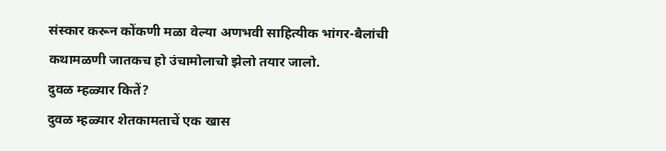संस्कार करून कोंकणी मळा वेल्या अणभवी साहित्यीक भांगर-बैलांची कथामळणी जातकच हो उंचामोलाचो झेलो तयार जालो.
दुवळ म्हळ्यार कितें?
दुवळ म्हळ्यार शेतकामताचें एक खास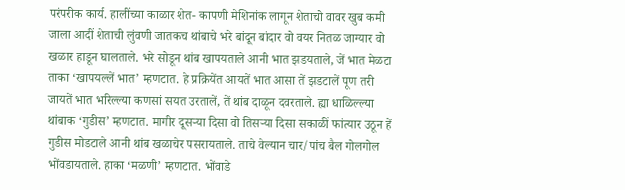परंपरीक कार्य. हालींच्या काळार शेत- कापणी मेशिनांक लागून शेताचो वावर खुब कमी जाला आदीं शेताची लुंवणी जातकच थांबाचे भरे बांदून बांदार वो वयर नितळ जाग्यार वो खळार हाडून घालताले. भरे सोडून थांब खापयताले आनी भात झडयताले, जें भात मेळटा ताका ‘खापयल्लें भात’ म्हणटात. हे प्रक्रियेंत आयतें भात आसा तें झडटालें पूण तरी जायतें भात भरिल्ल्या कणसां सयत उरतालें, तें थांब दाळून दवरताले. ह्या धाळिल्ल्या थांबाक ‘गुडीस’ म्हणटात. मागीर दूसऱ्या दिसा वो तिसऱ्या दिसा सकाळीं फांत्यार उठून हें गुडीस मोडटाले आनी थांब खळाचेर पसरायताले. ताचे वेल्यान चार/पांच बैल गोलगोल भोंवडायताले. हाका ‘मळणी’ म्हणटात. भोंवाडे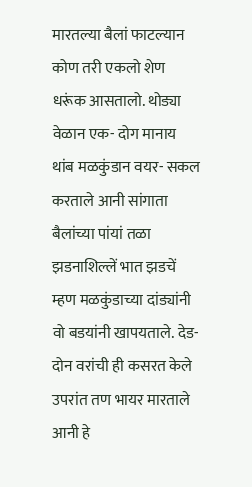मारतल्या बैलां फाटल्यान कोण तरी एकलो शेण धरूंक आसतालो. थोड्या वेळान एक- दोग मानाय थांब मळकुंडान वयर- सकल करताले आनी सांगाता बैलांच्या पांयां तळा झडनाशिल्लें भात झडचें म्हण मळकुंडाच्या दांड्यांनी वो बडयांनी खापयताले. देड- दोन वरांची ही कसरत केले उपरांत तण भायर मारताले आनी हे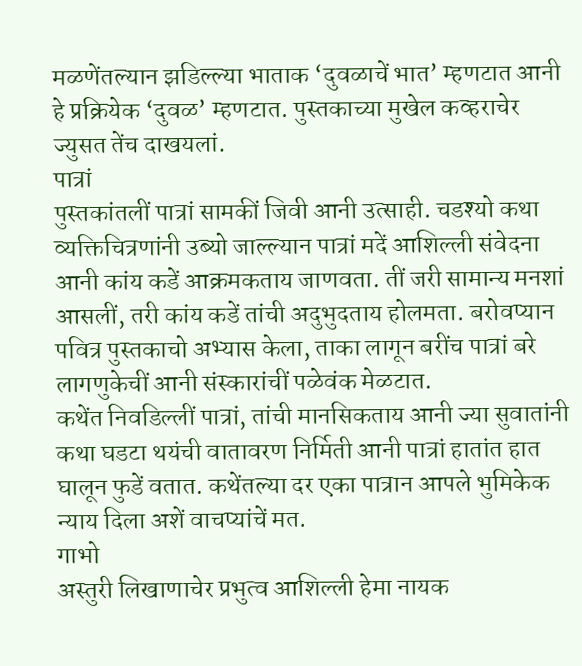मळणेंतल्यान झडिल्ल्या भाताक ‘दुवळाचें भात’ म्हणटात आनी हे प्रक्रियेक ‘दुवळ’ म्हणटात. पुस्तकाच्या मुखेल कव्हराचेर ज्युसत तेंच दाखयलां.
पात्रां
पुस्तकांतलीं पात्रां सामकीं जिवी आनी उत्साही. चडश्यो कथा व्यक्तिचित्रणांनी उब्यो जाल्ल्यान पात्रां मदें आशिल्ली संवेदना आनी कांय कडें आक्रमकताय जाणवता. तीं जरी सामान्य मनशां आसलीं, तरी कांय कडें तांची अदुभुदताय होलमता. बरोवप्यान पवित्र पुस्तकाचो अभ्यास केला, ताका लागून बरींच पात्रां बरे लागणुकेचीं आनी संस्कारांचीं पळेवंक मेळटात.
कथेंत निवडिल्लीं पात्रां, तांची मानसिकताय आनी ज्या सुवातांनी कथा घडटा थयंची वातावरण निर्मिती आनी पात्रां हातांत हात घालून फुडें वतात. कथेंतल्या दर एका पात्रान आपले भुमिकेक न्याय दिला अशें वाचप्यांचें मत.
गाभो
अस्तुरी लिखाणाचेर प्रभुत्व आशिल्ली हेमा नायक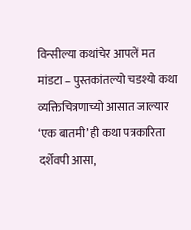विन्सील्या कथांचेर आपलें मत मांडटा – पुस्तकांतल्यो चडश्यो कथा व्यक्तिचित्रणाच्यो आसात जाल्यार ‘एक बातमी’ ही कथा पत्रकारिता दर्शेवपी आसा,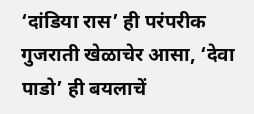‘दांडिया रास’ ही परंपरीक गुजराती खेळाचेर आसा, ‘देवा पाडो’ ही बयलाचें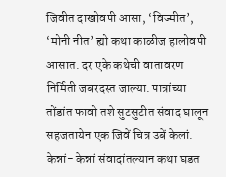जिवीत दाखोवपी आसा, ‘विज्मीत’, ‘मोनी नीत’ ह्यो कथा काळीज हालोवपी आसात. दर एके कथेची वातावरण निर्मिती जबरदस्त जाल्या. पात्रांच्या तोंडांत फावो तशे सुटसुटीत संवाद घालून सहजतायेन एक जिवें चित्र उबें केलां. केन्नां- केन्नां संवादांतल्यान कथा घडत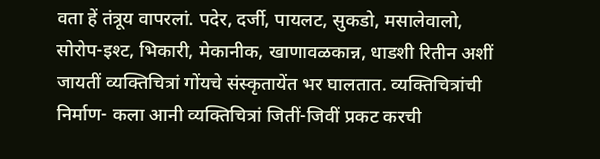वता हें तंत्रूय वापरलां. पदेर, दर्जी, पायलट, सुकडो, मसालेवालो, सोरोप-इश्ट, भिकारी, मेकानीक, खाणावळकान्न, धाडशी रितीन अशीं जायतीं व्यक्तिचित्रां गोंयचे संस्कृतायेंत भर घालतात. व्यक्तिचित्रांची निर्माण- कला आनी व्यक्तिचित्रां जितीं-जिवीं प्रकट करची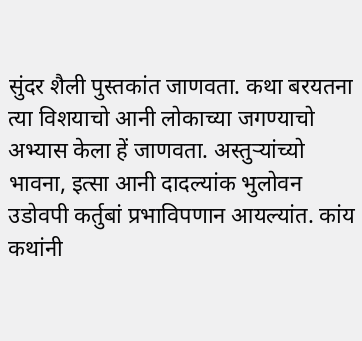सुंदर शैली पुस्तकांत जाणवता. कथा बरयतना त्या विशयाचो आनी लोकाच्या जगण्याचो अभ्यास केला हें जाणवता. अस्तुऱ्यांच्यो भावना, इत्सा आनी दादल्यांक भुलोवन उडोवपी कर्तुबां प्रभाविपणान आयल्यांत. कांय कथांनी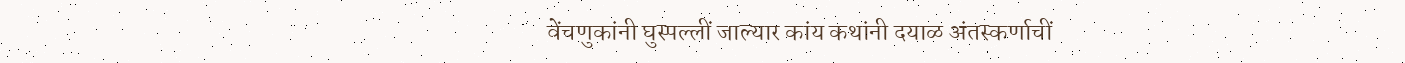वेंचणुकांनी घुस्पल्लीं जाल्यार कांय कथांनी दयाळ अंतस्कर्णाचीं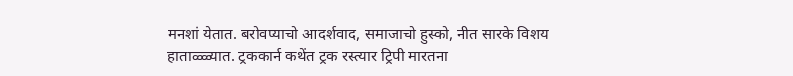मनशां येतात. बरोवप्याचो आदर्शवाद, समाजाचो हुस्को, नीत सारके विशय हाताळ्ळ्यात. ट्रककार्न कथेंत ट्रक रस्त्यार ट्रिपी मारतना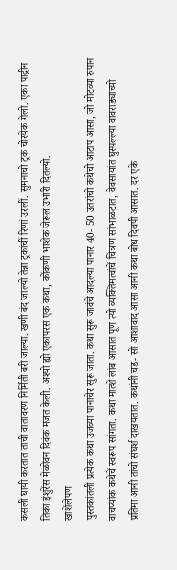कसली घायी करतात ताची वातावरण निर्मिती बरी जाल्या. खणी बंद जाल्यो तेन्ना ट्रकांचीं रिणां उरलीं. सुमनाचो ट्रक चोरयेक गेलो. एका पाद्रीन तिका इंशुरेंस मेळोवन दिवंक मजत केली. अश्यो ह्यो एकापरस एक कथा, कोंकणी भाशेक जेरूल उभारी दितल्यो.
खाशेंलेपण
पुस्तकांतली प्रत्येक कथा उजव्या पानाचेर सुरू जाता. कथा सुरू जावंचे आदल्या पानार 40- 50 उतरांचो कथेचो आटाप आसा, जो मोटव्या रुपान वाचप्यांक कथेचें स्वरूप सांगता. कथा मात्शे लांब आसात पूण त्यो व्यक्तिमत्वांचें चित्रण सांभाळटात, वेवसायांत घुस्पल्ल्या वावराड्याच्यो प्रतिमा आनी तांचो संघर्श दाखयतात. कथांनी चड- सो आशावाद आसा आनी कथा बोध दिवपी आसात. दर एके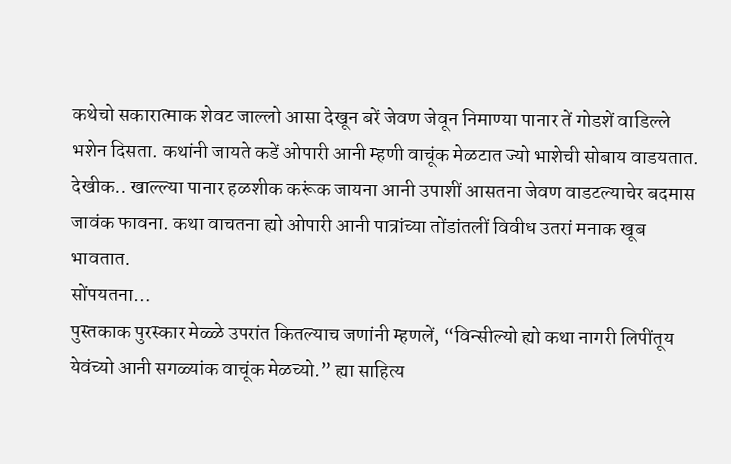कथेचो सकारात्माक शेवट जाल्लो आसा देखून बरें जेवण जेवून निमाण्या पानार तें गोडशें वाडिल्ले भशेन दिसता. कथांनी जायते कडें ओपारी आनी म्हणी वाचूंक मेळटात ज्यो भाशेची सोबाय वाडयतात. देखीक.. खाल्ल्या पानार हळशीक करूंक जायना आनी उपाशीं आसतना जेवण वाडटल्याचेर बदमास जावंक फावना. कथा वाचतना ह्यो ओपारी आनी पात्रांच्या तोंडांतलीं विवीध उतरां मनाक खूब भावतात.
सोंपयतना…
पुस्तकाक पुरस्कार मेळ्ळे उपरांत कितल्याच जणांनी म्हणलें, “विन्सील्यो ह्यो कथा नागरी लिपींतूय येवंच्यो आनी सगळ्यांक वाचूंक मेळच्यो.” ह्या साहित्य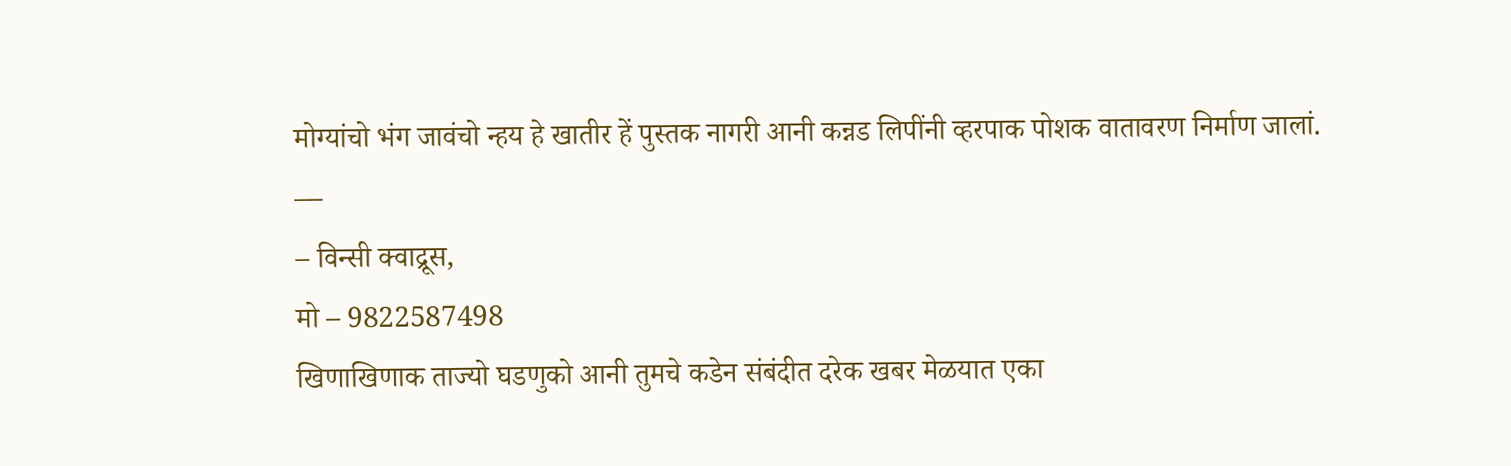मोग्यांचो भंग जावंचो न्हय हे खातीर हें पुस्तक नागरी आनी कन्नड लिपींनी व्हरपाक पोशक वातावरण निर्माण जालां.
—
– विन्सी क्वाद्रूस,
मो – 9822587498
खिणाखिणाक ताज्यो घडणुको आनी तुमचे कडेन संबंदीत दरेक खबर मेळयात एका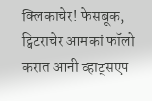क्लिकाचेर! फेसबूक, ट्विटराचेर आमकां फॉलो करात आनी व्हाट्सएप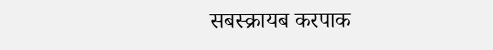सबस्क्रायब करपाक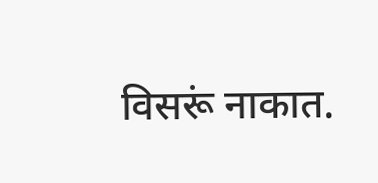विसरूं नाकात.